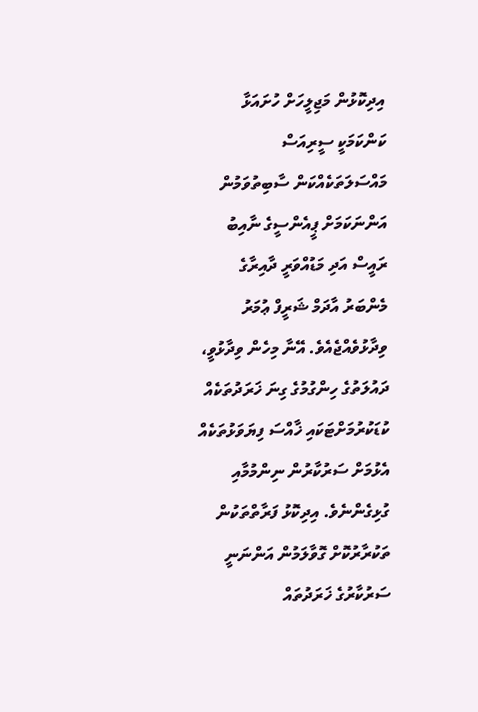އިދިކޮޅުން މަޖިލީހަށް ހުށައަޅާ ކަންކަމަކީ ސީރިއަސް މައްސަލަތަކެއްކަން ސާބިތުވަމުން އަންނަކަމަށް ޕީއެންސީގެ ނާއިބު ރައީސް އަދި މަޑުއްވަރީ ދާއިރާގެ މެންބަރު އާދަމް ޝަރީފް ޢުމަރު ވިދާޅުވެއްޖެއެވެ. އޭނާ މިހެން ވިދާޅުވީ، ދައުލަތުގެ ހިންގުމުގެ ގިނަ ޚަރަދުތަކެއް ކުޑަކުރުމަށްޓަކައި ޚާއްސަ ފިޔަވަޅުތަކެއް އެޅުމަށް ސަރުކާރުން ނިންމުމާއި ގުޅިގެންނެވެ. އިދިކޮޅު ފަރާތްތަކުން ތަކުރާރުކޮށް ގޮވާލަމުން އަންނަނީ ސަރުކާރުގެ ޚަރަދުތައް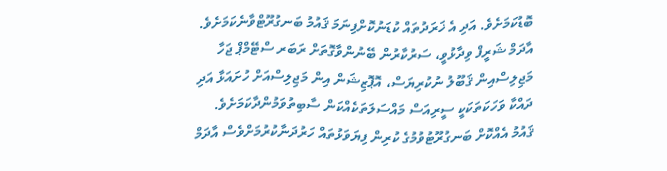ބޮޑުކަމަށެވެ. އަދި އެ ޚަރަދުތައް ކުޑަނުކޮށްފިނަމަ ޤައުމު ބަނގުރޫޓްވާނެކަމަށެވެ.
އާދަމް ޝަރީފް ވިދާޅުވީ، ސަރުކާރުން ބޭނުންވާގޮތަށް ރަބަރ ސްޓޭމްޕް ޖަހާ މަޖިލިސްއިން ޤަބޫލު ނުކުރިޔަސް، އޮޕޮޒިޝަން އިން މަޖިލިސްއަށް ހުށައަޅާ އަދި ދައްކާ ވަހަކަތަކަކީ ސީރިއަސް މައްސަލަތަކެއްކަން ސާބިތުވަމުންދާކަމަށެވެ. ޤައުމު އެއްކޮށް ބަނގުރޫޓުވުމުގެ ކުރިން ފިޔަވަޅުތައް ހަރުދަނާކުރުމަށްވެސް އާދަމް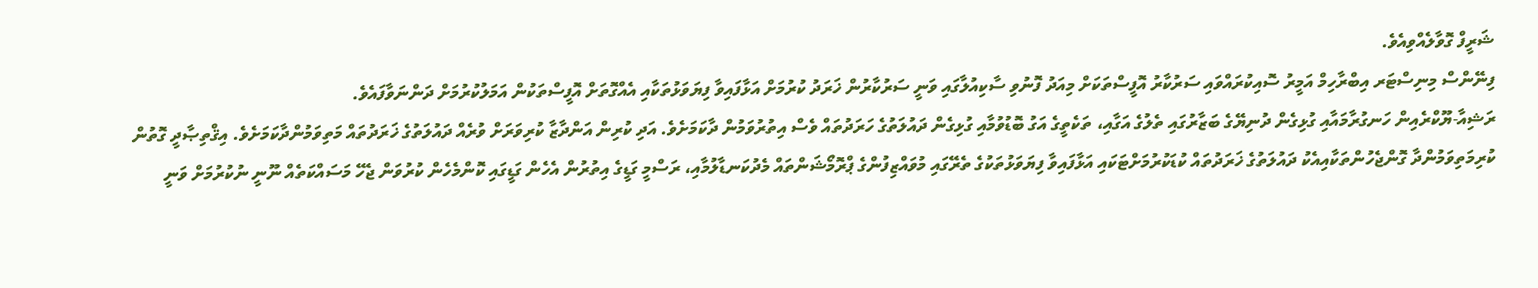ޝަރީފް ގޮވާލެއްވިއެވެ.
ފިނޭންސް މިނިސްޓަރ އިބްރާހިމް އަމީރު ސޮއިކުރައްވައި ސަރުކާރު އޮފީސްތަކަށް މިއަދު ފޮނުވި ސާކިއުލާގައި ވަނީ ސަރުކާރުން ޚަރަދު ކުރުމަށް އަޅާފައިވާ ފިޔަވަޅުތަކާއި އެއްގޮތަށް އޮފީސްތަކުން އަމަލުކުރުމަށް ދަންނަވާފައެވެ.
ރަޝިއާ-ޔޫކްރެއިން ހަނގުރާމައާއި ގުޅިގެން ދުނިޔޭގެ ބަޒާރުގައި ތެލުގެ އަގާއި، ތަކެތީގެ އަގު ބޮޑުވުމާއި ގުޅިގެން ދައުލަތުގެ ހަރަދުތައް ވެސް އިތުރުވަމުން ދާކަމަށެވެ. އަދި ކުރިން އަންދާޒާ ކުރިވަރަށް ވުރެއް ދައުލަތުގެ ޚަރަދުތައް މަތިވަމުންދާކަމަށެވެ. އިޤްތިޞާދީ ގޮތުން ކުރިމަތިވަމުންދާ ގޮންޖެހުންތަކާއިއެކު ދައުލަތުގެ ޚަރަދުތައް ކުޑަކުރުމަށްޓަކައި އަޅާފައިވާ ފިޔަވަޅުތަކުގެ ތެރޭގައި މުވައްޒިފުންގެ ޕްރޮމޯޝަންތައް މެދުކަނޑާލުމާއި، ރަސްމީ ގަޑީގެ އިތުރުން އެހެން ގަޑީގައި ކޮންމެހެން ކުރުވަން ޖެހޭ މަސައްކަތެއް ނޫނީ ނުކުރުމަށް ވަނީ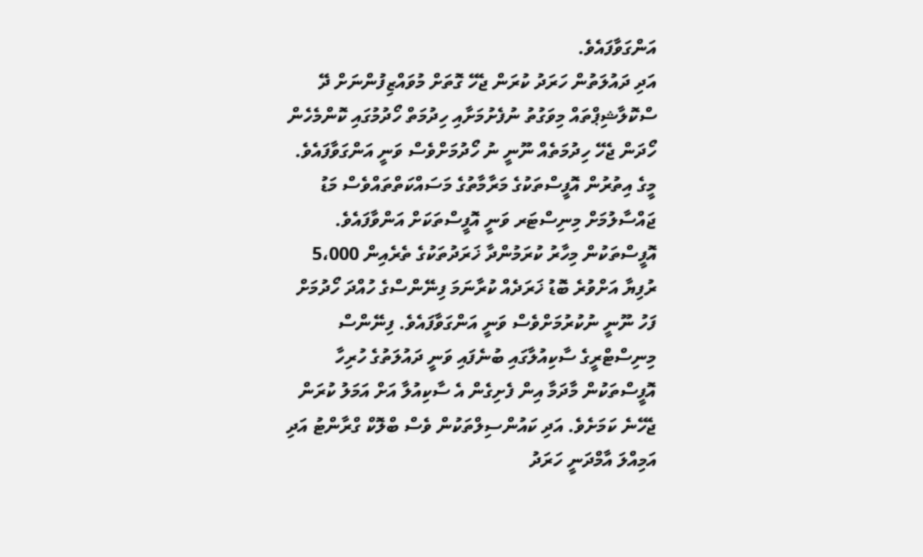އަންގަވާފައެވެ.
އަދި ދައުލަތުން ހަރަދު ކުރަން ޖެހޭ ގޮތަށް މުވައްޒިފުންނަށް ދޭ ސްކޮލާޝިޕްތައް މިވަގުތު ނުފެށުމަށާއި ހިދުމަތް ހޯދުމުގައި ކޮންމެހެން ހޯދަން ޖެހޭ ހިދުމަތެއް ނޫނީ ނު ހޯދުމަށްވެސް ވަނީ އަންގަވާފައެވެ. މީގެ އިތުރުން އޮފީސްތަކުގެ މަރާމާތުގެ މަސައްކަތްތައްވެސް މަޑު ޖައްސާލުމަށް މިނިސްޓަރ ވަނީ އޮފީސްތަކަށް އަންވާފައެވެ.
އޮފީސްތަކުން މިހާރު ކުރަމުންދާ ޚަރަދުތަކުގެ ތެރެއިން 5،000 ރުފިޔާ އަށްވުރެ ބޮޑު ޚަރަދެއް ކުރާނަމަ ފިނޭންސްގެ ހުއްދަ ހޯދުމަށް ފަހު ނޫނީ ނުކުރުމަށްވެސް ވަނީ އަންގަވާފައެވެ. ފިނޭންސް މިނިސްޓްރީގެ ސާކިއުލާގައި ބުނެފައި ވަނީ ދައުލަތުގެ ހުރިހާ އޮފީސްތަކުން މާދަމާ އިން ފެށިގެން އެ ސާކިއުލާ އަށް އަމަލު ކުރަން ޖެހޭނެ ކަމަށެވެ. އަދި ކައުންސިލްތަކުން ވެސް ބްލޮކް ގްރާންޓު އަދި އަމިއްލަ އާމްދަނީ ހަރަދު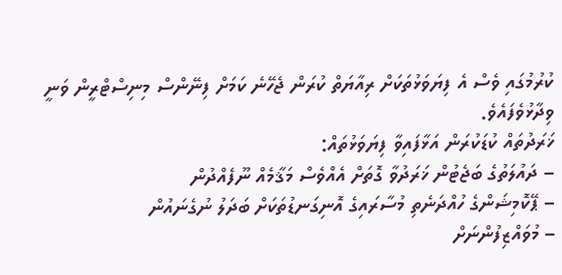ކުރުމުގައި ވެސް އެ ފިޔަވަޅުތަކަށް ރިއާޔަތް ކުރަން ޖެހޭނެ ކަމަށް ފިނޭންސް މިނިސްޓްރީން ވަނީ ވިދާޅުވެފައެވެ.
ޚަރަދުތައް ކުޑަކުރަން އަޅާފައިވާ ފިޔަވަޅުތައް:
– ދައުލަތުގެ ބަޖެޓުން ޚަރަދުވާ ގޮތަށް އެއްވެސް މަޤާމެއް ނޫފެއްދުން
– ޕޭކޮމިޝަންގެ ހުއްދަނެތި މުސާރައިގެ އޮނިގަނޑުތަކަށް ބަދަލު ނުގެނައުން
– މުވައްޒިފުންނަށް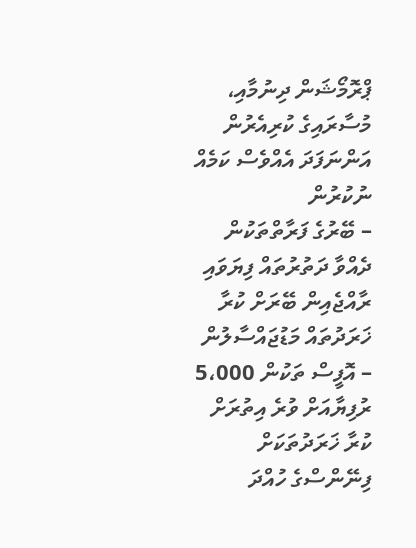ޕްރޮމޯޝަން ދިނުމާއި، މުސާރައިގެ ކުރިއެރުން އަންނަފަދަ އެއްވެސް ކަމެއް ނުކުރުން
– ބޭރުގެ ފަރާތްތަކުން ދެއްވާ ދަތުރުތައް ފިޔަވައި ރާއްޖެއިން ބޭރަށް ކުރާ ޚަރަދުތައް މަޑުޖައްސާލުން
– އޮފީސް ތަކުން 5،000 ރުފިޔާއަށް ވުރެ އިތުރަށް ކުރާ ޚަރަދުތަކަށް ފިނޭންސްގެ ހުއްދަ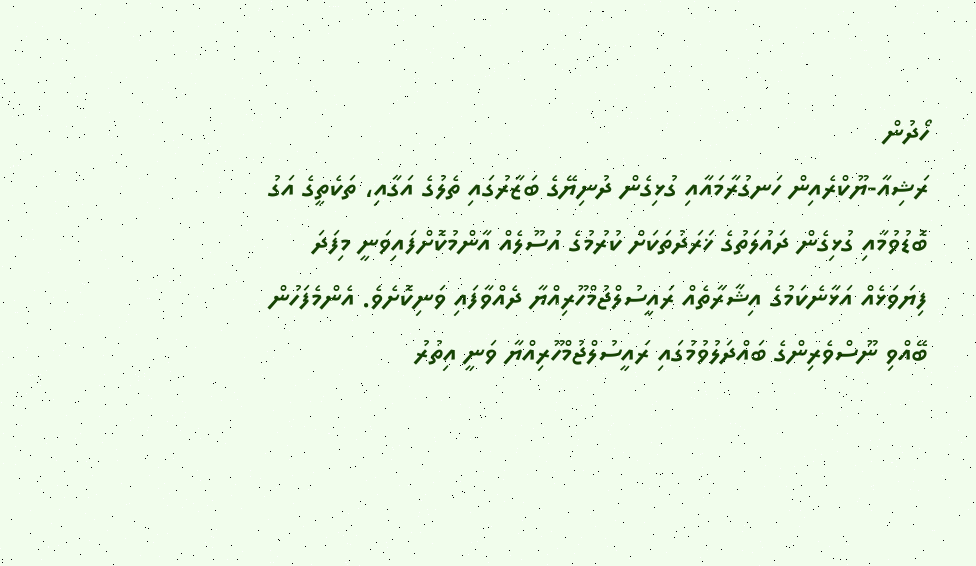ހޯދުން
ރަޝިއާ-ޔޫކްރެއިން ހަނގުރާމައާއި ގުޅިގެން ދުނިޔޭގެ ބަޒާރުގައި ތެލުގެ އަގާއި، ތަކެތީގެ އަގު ބޮޑުވުމާއި ގުޅިގެން ދައުލަތުގެ ޚަރަދުތަކަށް ކުރުމުގެ އުސޫލެއް އާންމުކޮށްފައިވަނީ މިފަދަ ފިޔަވަޅެއް އަޅާނެކަމުގެ އިޝާރާތެއް ރައީސުލްޖުމްހޫރިއްޔާ ދެއްވާފައި ވަނިކޮށެވެ. އެންމެފަހުން ބޭއްވި ނޫސްވެރިންގެ ބައްދަލުވުމުގައި ރައީސުލްޖުމްހޫރިއްޔާ ވަނީ އިތުރު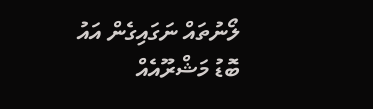ލޯނުތައް ނަގައިގެން އައު ބޮޑު މަޝްރޫއެއް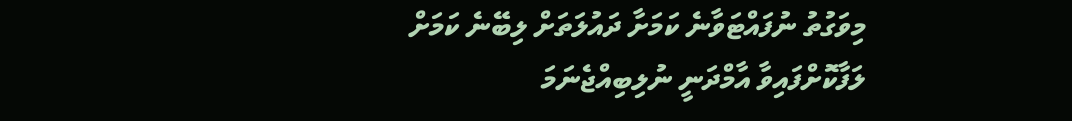މިވަގުތު ނުފައްޓަވާނެ ކަމަށާ ދައުލަތަށް ލިބޭނެ ކަމަށް ލަފާކޮށްފައިވާ އާމްދަނީ ނުލިބިއްޖެނަމަ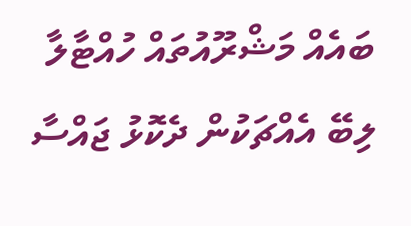ބައެއް މަޝްރޫއުތައް ހުއްޓާލާ ލިބޭ އެއްޗަކުން ދެކޮޅު ޖައްސާ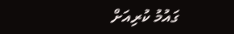ގައުމު ކުރިއަށް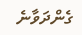ގެންދަވާނެ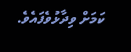ކަމަށް ވިދާޅުވެފައެވެ.